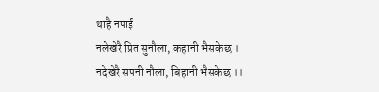थाहै नपाई
नलेखेरै प्रित सुनौला, कहानी भैसकेछ ।
नदेखेरै सपनी नौला, बिहानी भैसकेछ ।।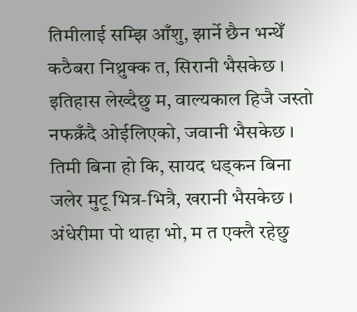तिमीलाई सम्झि आँशु, झार्ने छैन भन्थेँ
कठैबरा निथ्रुक्क त, सिरानी भैसकेछ ।
इतिहास लेख्दैछु म, वाल्यकाल हिजै जस्तो
नफक्रँदै ओईलिएको, जवानी भैसकेछ ।
तिमी बिना हो कि, सायद धड्कन बिना
जलेर मुटू भित्र-भित्रै, खरानी भैसकेछ ।
अंधेरीमा पो थाहा भो, म त एक्लै रहेछु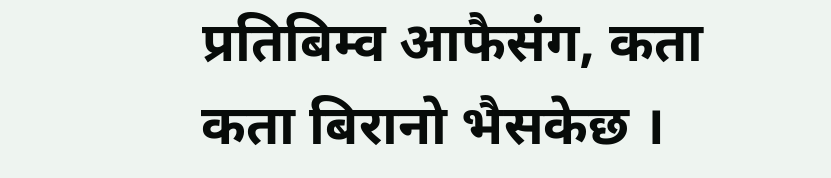प्रतिबिम्व आफैसंग, कता कता बिरानो भैसकेछ ।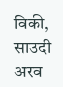विकी, साउदी अरव